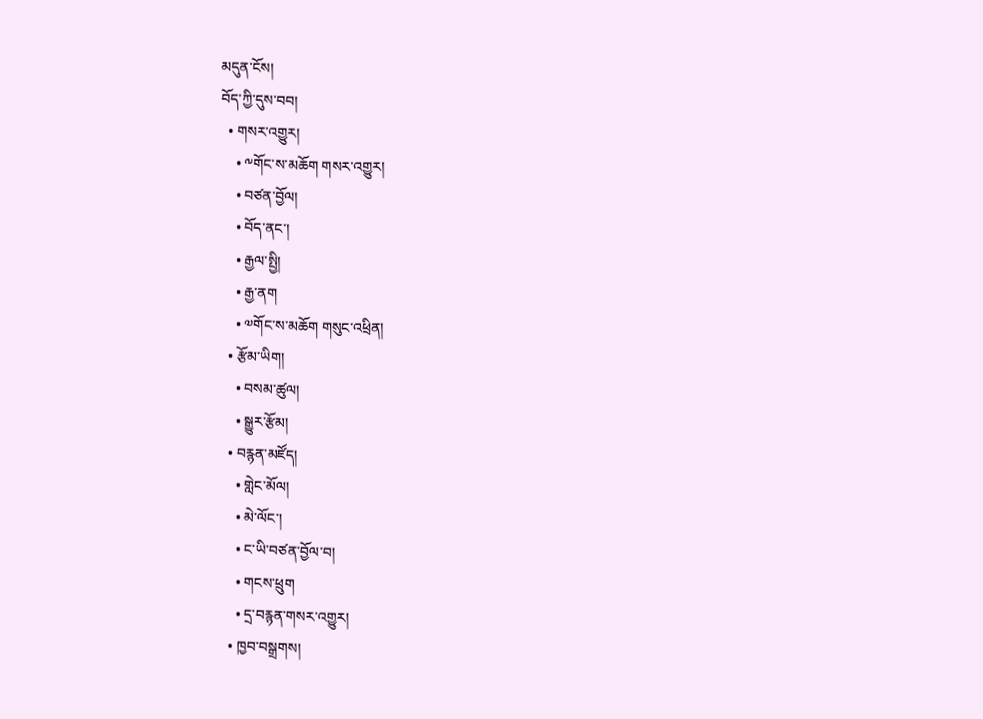མདུན་ངོས།
བོད་ཀྱི་དུས་བབ།
  • གསར་འགྱུར།
    • ༸གོང་ས་མཆོག གསར་འགྱུར།
    • བཙན་བྱོལ།
    • བོད་ནང་།
    • རྒྱལ་སྤྱི།
    • རྒྱ་ནག
    • ༧གོང་ས་མཆོག གསུང་འཕྲིན།
  • རྩོམ་ཡིག།
    • བསམ་ཚུལ།
    • སྒྱུར་རྩོམ།
  • བརྙན་མཛོད།
    • གླེང་མོལ།
    • མེ་ལོང་།
    • ང་ཡི་བཙན་བྱོལ་བ།
    • གངས་ཕྲུག
    • དྲ་བརྙན་གསར་འགྱུར།
  • ཁྱབ་བསྒྲགས།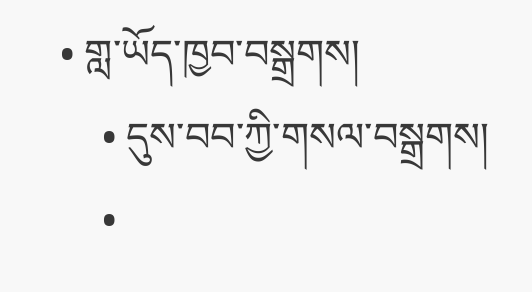• གླ་ཡོད་ཁྱབ་བསྒྲགས།
    • དུས་བབ་ཀྱི་གསལ་བསྒྲགས།
    •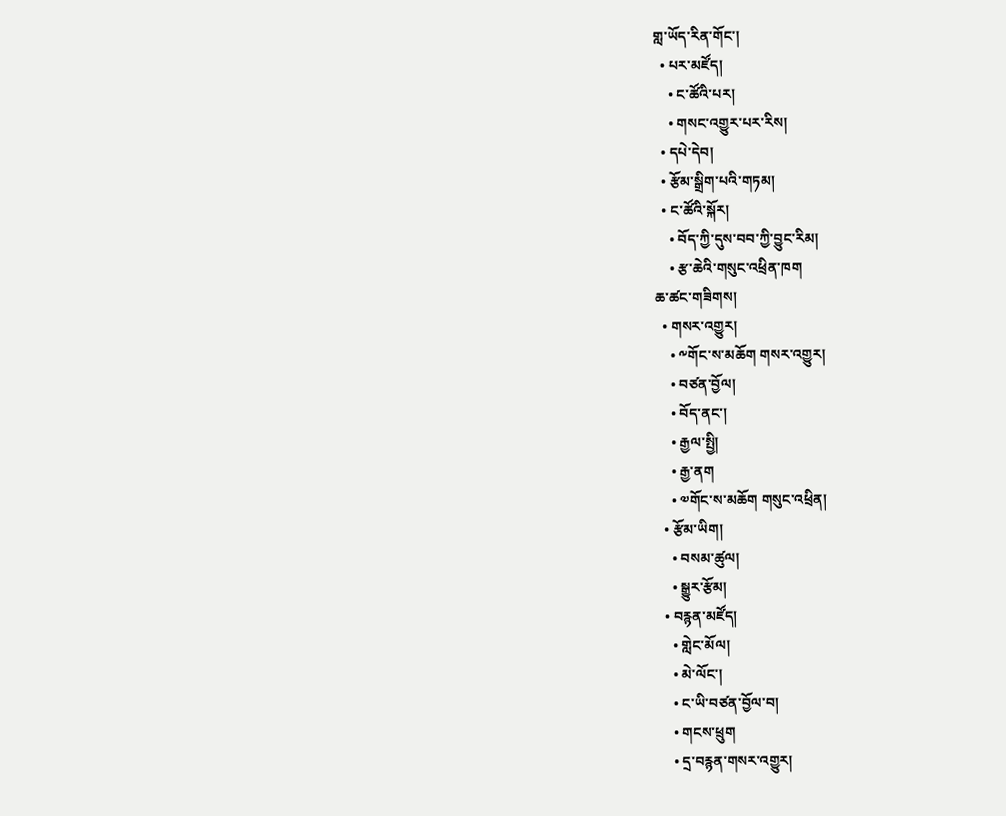གླ་ཡོད་རིན་གོང་།
  • པར་མཛོད།
    • ང་ཚོའི་པར།
    • གསང་འགྱུར་པར་རིས།
  • དཔེ་དེབ།
  • རྩོམ་སྒྲིག་པའི་གཏམ།
  • ང་ཚོའི་སྐོར།
    • བོད་ཀྱི་དུས་བབ་ཀྱི་བྱུང་རིམ།
    • རྩ་ཆེའི་གསུང་འཕྲིན་ཁག
ཆ་ཚང་གཟིགས།
  • གསར་འགྱུར།
    • ༸གོང་ས་མཆོག གསར་འགྱུར།
    • བཙན་བྱོལ།
    • བོད་ནང་།
    • རྒྱལ་སྤྱི།
    • རྒྱ་ནག
    • ༧གོང་ས་མཆོག གསུང་འཕྲིན།
  • རྩོམ་ཡིག།
    • བསམ་ཚུལ།
    • སྒྱུར་རྩོམ།
  • བརྙན་མཛོད།
    • གླེང་མོལ།
    • མེ་ལོང་།
    • ང་ཡི་བཙན་བྱོལ་བ།
    • གངས་ཕྲུག
    • དྲ་བརྙན་གསར་འགྱུར།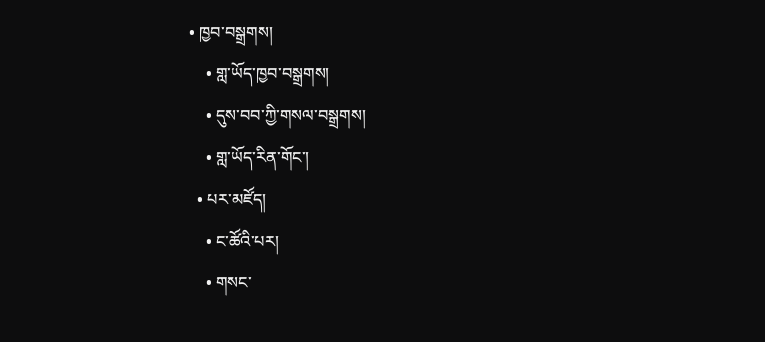• ཁྱབ་བསྒྲགས།
    • གླ་ཡོད་ཁྱབ་བསྒྲགས།
    • དུས་བབ་ཀྱི་གསལ་བསྒྲགས།
    • གླ་ཡོད་རིན་གོང་།
  • པར་མཛོད།
    • ང་ཚོའི་པར།
    • གསང་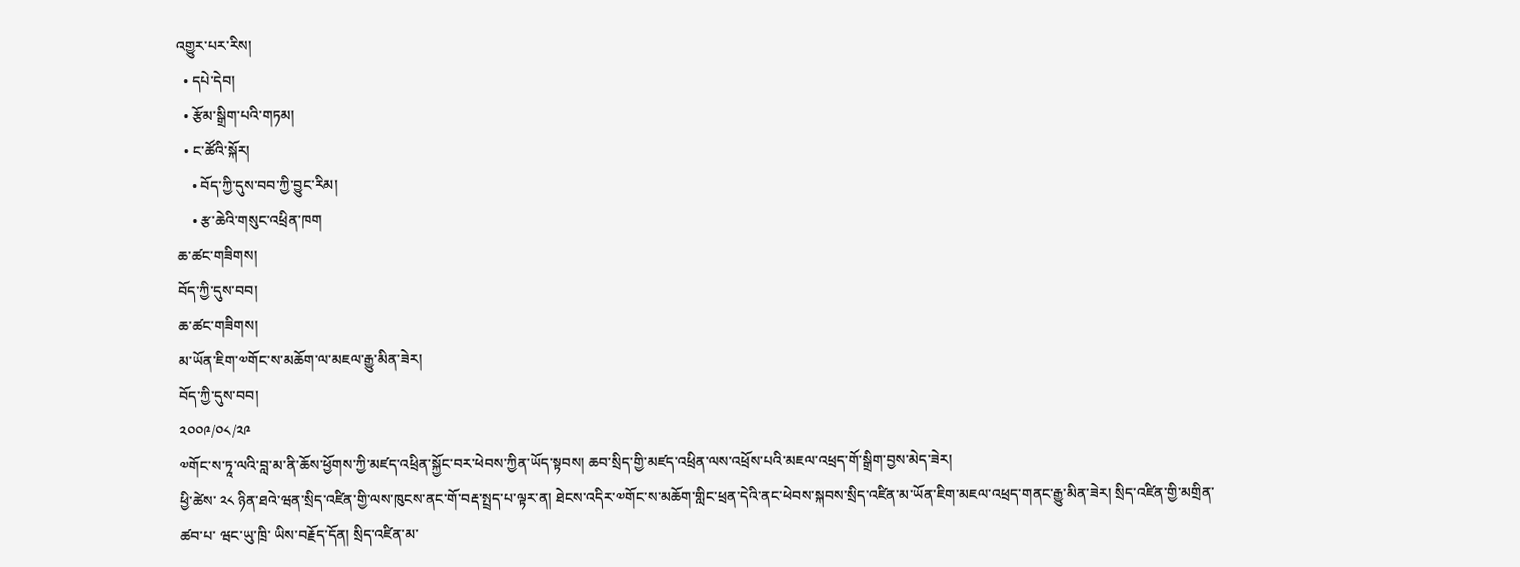འགྱུར་པར་རིས།
  • དཔེ་དེབ།
  • རྩོམ་སྒྲིག་པའི་གཏམ།
  • ང་ཚོའི་སྐོར།
    • བོད་ཀྱི་དུས་བབ་ཀྱི་བྱུང་རིམ།
    • རྩ་ཆེའི་གསུང་འཕྲིན་ཁག
ཆ་ཚང་གཟིགས།
བོད་ཀྱི་དུས་བབ།
ཆ་ཚང་གཟིགས།
མ་ཡོན་ཇིག་༧གོང་ས་མཆོག་ལ་མཇལ་རྒྱུ་མིན་ཟེར།
བོད་ཀྱི་དུས་བབ།
༢༠༠༩/༠༨/༢༩
༧གོང་ས་ཏཱ་ལའི་བླ་མ་ནི་ཆོས་ཕྱོགས་ཀྱི་མཛད་འཕྲིན་སྐྱོང་བར་ཕེབས་ཀྱིན་ཡོད་སྟབས། ཆབ་སྲིད་གྱི་མཛད་འཕྲིན་ལས་འཕྲོས་པའི་མཇལ་འཕྲད་གོ་སྒྲིག་བྱས་མེད་ཟེར།
ཕྱི་ཚེས་ ༢༨ ཉིན་ཐའེ་ཝན་སྲིད་འཛིན་གྱི་ལས་ཁུངས་ནང་གོ་བརྡ་སྤྲད་པ་ལྟར་ན། ཐེངས་འདིར་༧གོང་ས་མཆོག་གླིང་ཕྲན་དེའི་ནང་ཕེབས་སྐབས་སྲིད་འཛིན་མ་ཡོན་ཇིག་མཇལ་འཕྲད་གནང་རྒྱུ་མིན་ཟེར། སྲིད་འཛིན་གྱི་མགྲིན་ཚབ་པ་ ཝང་ཡུ་ཁྲི་ ཡིས་བརྗོད་དོན། སྲིད་འཛིན་མ་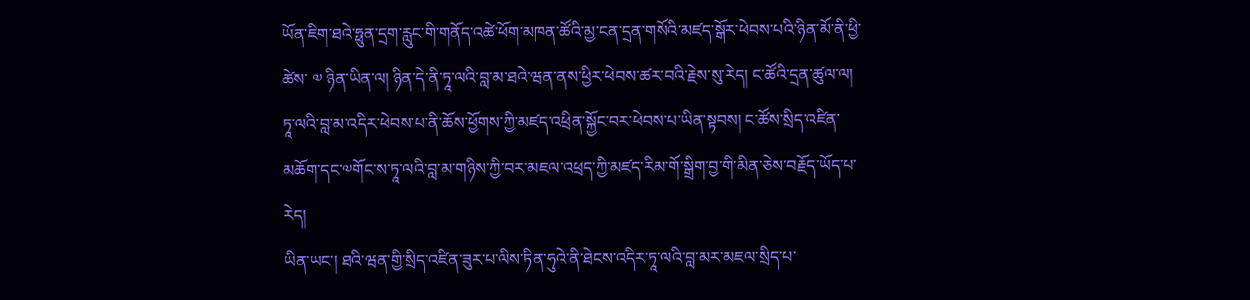ཡོན་ཇིག་ཐའེ་ཧྥུན་དྲག་རླུང་གི་གནོད་འཚེ་ཕོག་མཁན་ཚོའི་མྱ་ངན་དྲན་གསོའི་མཛད་སྒོར་ཕེབས་པའི་ཉིན་མོ་ནི་ཕྱི་ཚེས་ ༧ ཉིན་ཡིན་ལ། ཉིན་དེ་ནི་ཏཱ་ལའི་བླ་མ་ཐའེ་ཝན་ནས་ཕྱིར་ཕེབས་ཚར་བའི་རྗེས་སུ་རེད། ང་ཚོའི་དྲན་ཚུལ་ལ། ཏཱ་ལའི་བླ་མ་འདིར་ཕེབས་པ་ནི་ཆོས་ཕྱོགས་ཀྱི་མཛད་འཕྲིན་སྐྱོང་བར་ཕེབས་པ་ཡིན་སྟབས། ང་ཚོས་སྲིད་འཛིན་མཆོག་དང་༧གོང་ས་ཏཱ་ལའི་བླ་མ་གཉིས་ཀྱི་བར་མཇལ་འཕྲད་ཀྱི་མཛད་རིམ་གོ་སྒྲིག་བྱ་གི་མིན་ཅེས་བརྗོད་ཡོད་པ་རེད།
ཡིན་ཡང་། ཐའི་ཝན་གྱི་སྲིད་འཛིན་ཟུར་པ་ལིས་ཏིན་ཧུའེ་ནི་ཐེངས་འདིར་ཏཱ་ལའི་བླ་མར་མཇལ་སྲིད་པ་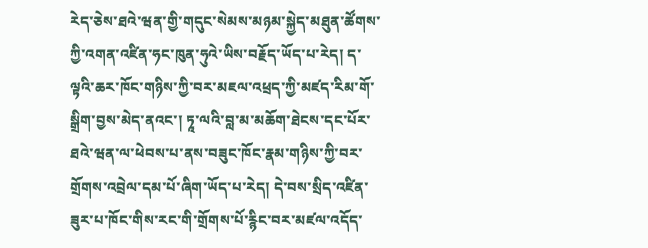རེད་ཅེས་ཐའེ་ཝན་གྱི་གདུང་སེམས་མཉམ་སྐྱེད་མཐུན་ཚོགས་ཀྱི་འགན་འཛིན་ཧང་ཁུན་ཧུའེ་ཡིས་བརྗོད་ཡོད་པ་རེད། ད་ལྟའི་ཆར་ཁོང་གཉིས་ཀྱི་བར་མཇལ་འཕྲད་ཀྱི་མཛད་རིམ་གོ་སྒྲིག་བྱས་མེད་ནའང་། ཏཱ་ལའི་བླ་མ་མཆོག་ཐེངས་དང་པོར་ཐའེ་ཝན་ལ་ཕེབས་པ་ནས་བཟུང་ཁོང་རྣམ་གཉིས་ཀྱི་བར་གྲོགས་འབྲེལ་དམ་པོ་ཞིག་ཡོད་པ་རེད། དེ་བས་སྲིད་འཛིན་ཟུར་པ་ཁོང་གིས་རང་གི་གྲོགས་པོ་རྙིང་བར་མཛལ་འདོད་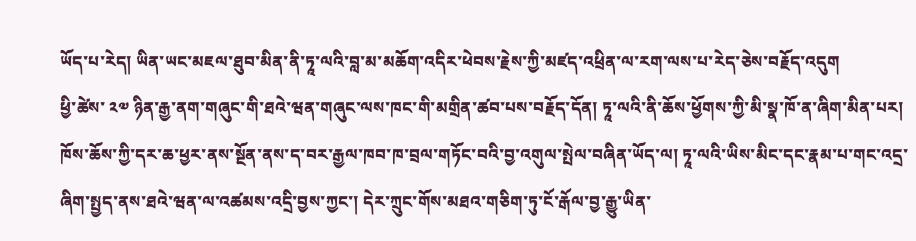ཡོད་པ་རེད། ཡིན་ཡང་མཇལ་ཐུབ་མིན་ནི་ཏཱ་ལའི་བླ་མ་མཆོག་འདིར་ཕེབས་རྗེས་ཀྱི་མཛད་འཕྲིན་ལ་རག་ལས་པ་རེད་ཅེས་བརྗོད་འདུག
ཕྱི་ཚེས་ ༢༧ ཉིན་རྒྱ་ནག་གཞུང་གི་ཐའེ་ཝན་གཞུང་ལས་ཁང་གི་མགྲིན་ཚབ་པས་བརྗོད་དོན། ཏཱ་ལའི་ནི་ཆོས་ཕྱོགས་ཀྱི་མི་སྣ་ཁོ་ན་ཞིག་མིན་པར། ཁོས་ཆོས་ཀྱི་དར་ཆ་ཕྱར་ནས་སྔོན་ནས་ད་བར་རྒྱལ་ཁབ་ཁ་བྲལ་གཏོང་བའི་བྱ་འགུལ་སྤེལ་བཞིན་ཡོད་ལ། ཏཱ་ལའི་ཡིས་མིང་དང་རྣམ་པ་གང་འདྲ་ཞིག་སྤྱད་ནས་ཐའེ་ཝན་ལ་འཚམས་འདྲི་བྱས་ཀྱང་། དེར་ཀྲུང་གོས་མཐའ་གཅིག་ཏུ་ངོ་རྒོལ་བྱ་རྒྱུ་ཡིན་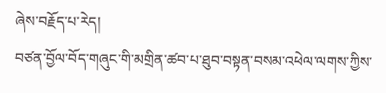ཞེས་བརྗོད་པ་རེད།
བཙན་བྱོལ་བོད་གཞུང་གི་མགྲིན་ཚབ་པ་ཐུབ་བསྟན་བསམ་འཕེལ་ལགས་ཀྱིས་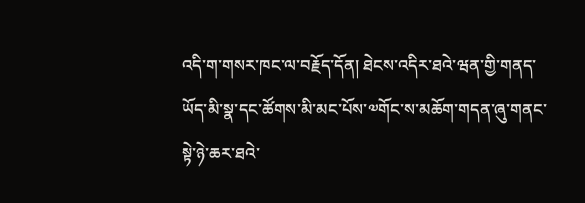འདི་ག་གསར་ཁང་ལ་བརྗོད་དོན། ཐེངས་འདིར་ཐའེ་ཝན་གྱི་གནད་ཡོད་མི་སྣ་དང་ཚོགས་མི་མང་པོས་༧གོང་ས་མཆོག་གདན་ཞུ་གནང་སྟེ་ཉེ་ཆར་ཐའེ་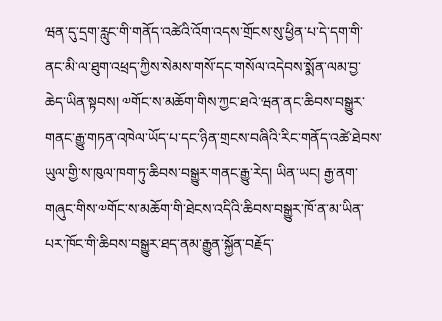ཝན་དུ་དྲག་རླུང་གི་གནོད་འཚེའི་འོག་འདས་གྲོངས་སུ་ཕྱིན་པ་དེ་དག་གི་ནང་མི་ལ་ཐུག་འཕྲད་ཀྱིས་སེམས་གསོ་དང་གསོལ་འདེབས་སྨོན་ལམ་བྱ་ཆེད་ཡིན་སྟབས། ༧གོང་ས་མཆོག་གིས་ཀྱང་ཐའེ་ཝན་ནང་ཆིབས་བསྒྱུར་གནང་རྒྱུ་གཏན་འཁེལ་ཡོད་པ་དང་ཉིན་གྲངས་བཞིའི་རིང་གནོད་འཚེ་ཐེབས་ཡུལ་གྱི་ས་ཁུལ་ཁག་ཏུ་ཆིབས་བསྒྱུར་གནང་རྒྱུ་རེད། ཡིན་ཡང། རྒྱ་ནག་གཞུང་གིས་༧གོང་ས་མཆོག་གི་ཐེངས་འདིའི་ཆིབས་བསྒྱུར་ཁོ་ན་མ་ཡིན་པར་ཁོང་གི་ཆིབས་བསྒྱུར་ཐད་ནམ་རྒྱུན་སྐྱོན་བརྗོད་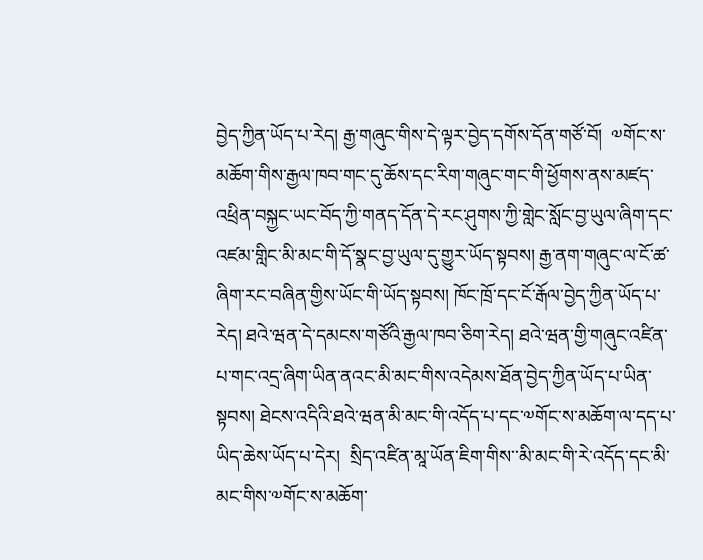བྱེད་ཀྱིན་ཡོད་པ་རེད། རྒྱ་གཞུང་གིས་དེ་ལྟར་བྱེད་དགོས་དོན་གཙོ་བོ།  ༧གོང་ས་མཆོག་གིས་རྒྱལ་ཁབ་གང་དུ་ཆོས་དང་རིག་གཞུང་གང་གི་ཕྱོགས་ནས་མཛད་འཕྲིན་བསྐྱང་ཡང་བོད་ཀྱི་གནད་དོན་དེ་རང་ཤུགས་ཀྱི་གླེང་སློང་བྱ་ཡུལ་ཞིག་དང་འཛམ་གླིང་མི་མང་གི་དོ་སྣང་བྱ་ཡུལ་དུ་གྱུར་ཡོད་སྟབས། རྒྱ་ནག་གཞུང་ལ་ངོ་ཚ་ཞིག་རང་བཞིན་གྱིས་ཡོང་གི་ཡོད་སྟབས། ཁོང་ཁྲོ་དང་ངོ་རྒོལ་བྱེད་ཀྱིན་ཡོད་པ་རེད། ཐའེ་ཝན་དེ་དམངས་གཙོའི་རྒྱལ་ཁབ་ཅིག་རེད། ཐའེ་ཝན་གྱི་གཞུང་འཛིན་པ་གང་འདྲ་ཞིག་ཡིན་ནའང་མི་མང་གིས་འདེམས་ཐོན་བྱེད་ཀྱིན་ཡོད་པ་ཡིན་སྟབས། ཐེངས་འདིའི་ཐའེ་ཝན་མི་མང་གི་འདོད་པ་དང་༧གོང་ས་མཆོག་ལ་དད་པ་ཡིད་ཆེས་ཡོད་པ་དེར།  སྲིད་འཛིན་མཱ་ཡོན་ཇིག་གིས་་མི་མང་གི་རེ་འདོད་དང་མི་མང་གིས་༧གོང་ས་མཆོག་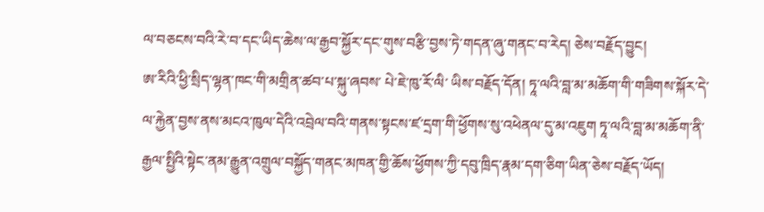ལ་བཅངས་བའི་རེ་བ་དང་ཡིད་ཆེས་ལ་རྒྱབ་སྐྱོར་དང་གུས་བརྩི་བྱས་ཏེ་གདན་ཞུ་གནང་བ་རེད། ཅེས་བརྗོད་བྱུང།
ཨ་རིའི་ཕྱི་སྲིད་ལྷན་ཁང་གི་མགྲིན་ཚབ་པ་སྐུ་ཞབས་ པེ་ཇེ་ཁུ་རོ་ལི་ ཡིས་བརྗོད་དོན། ཏཱ་ལའི་བླ་མ་མཆོག་གི་གཟིགས་སྐོར་དེ་ལ་རྐྱེན་བྱས་ནས་མངའ་ཁུལ་དེའི་འབྲེལ་བའི་གནས་སྟངས་ཛ་དྲག་གི་ཕྱོགས་སུ་འཕེནལ་དུ་མ་འཇུག ཏཱ་ལའི་བླ་མ་མཆོག་ནི་རྒྱལ་སྤྱིའི་སྟེང་ནམ་རྒྱུན་འགྲུལ་བསྐྱོད་གནང་མཁན་གྱི་ཆོས་ཕྱོགས་ཀྱི་དབུ་ཁྲིད་རྣམ་དག་ཅིག་ཡིན་ཅེས་བརྗོད་ཡོད།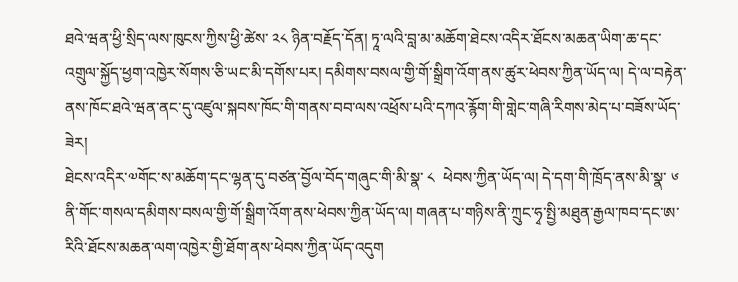ཐའེ་ཝན་ཕྱི་སྲིད་ལས་ཁུངས་ཀྱིས་ཕྱི་ཚེས་ ༢༨ ཉིན་བརྗོད་དོན། ཏཱ་ལའི་བླ་མ་མཆོག་ཐེངས་འདིར་ཐོངས་མཆན་ཡིག་ཆ་དང་འགྲུལ་སྐྱོད་ཕྱག་འཁྱེར་སོགས་ཅི་ཡང་མི་དགོས་པར། དམིགས་བསལ་གྱི་གོ་སྒྲིག་འོག་ནས་ཚུར་ཕེབས་ཀྱིན་ཡོད་ལ། དེ་ལ་བརྟེན་ནས་ཁོང་ཐའེ་ཝན་ནང་དུ་འཛུལ་སྐབས་ཁོང་གི་གནས་བབ་ལས་འཕྲོས་པའི་དཀའ་རྙོག་གི་གླེང་གཞི་རིགས་མེད་པ་བཟོས་ཡོད་ཟེར།
ཐེངས་འདིར་༧གོང་ས་མཆོག་དང་ལྷན་དུ་བཙན་བྱོལ་བོད་གཞུང་གི་མི་སྣ་ ༨  ཕེབས་ཀྱིན་ཡོད་ལ། དེ་དག་གི་ཁྲོད་ནས་མི་སྣ་ ༦ ནི་གོང་གསལ་དམིགས་བསལ་གྱི་གོ་སྒྲིག་འོག་ནས་ཕེབས་ཀྱིན་ཡོད་ལ། གཞན་པ་གཉིས་ནི་ཀྲུང་ཧྭ་སྤྱི་མཐུན་རྒྱལ་ཁབ་དང་ཨ་རིའི་ཐོངས་མཆན་ལག་འཁྱེར་གྱི་ཐོག་ནས་ཕེབས་ཀྱིན་ཡོད་འདུག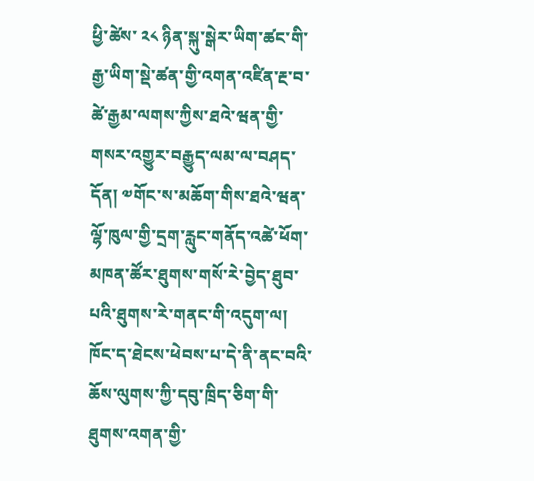ཕྱི་ཚེས་ ༢༨ ཉིན་སྐུ་སྒེར་ཡིག་ཚང་གི་རྒྱ་ཡིག་སྡེ་ཚན་གྱི་འགན་འཛིན་རྔ་བ་ཚེ་རྒྱམ་ལགས་ཀྱིས་ཐའེ་ཝན་གྱི་གསར་འགྱུར་བརྒྱུད་ལམ་ལ་བཤད་དོན། ༧གོང་ས་མཆོག་གིས་ཐའེ་ཝན་ལྷོ་ཁུལ་གྱི་དྲག་རླུང་གནོད་འཚེ་ཕོག་མཁན་ཚོར་ཐུགས་གསོ་རེ་བྱེད་ཐུབ་པའི་ཐུགས་རེ་གནང་གི་འདུག་ལ། ཁོང་ད་ཐེངས་ཕེབས་པ་དེ་ནི་ནང་བའི་ཆོས་ལུགས་ཀྱི་དབུ་ཁྲིད་ཅིག་གི་ཐུགས་འགན་གྱི་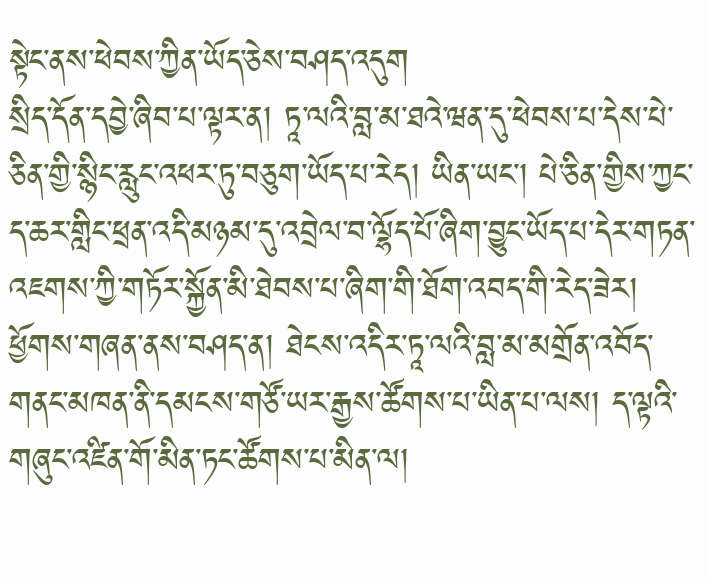སྟེང་ནས་ཕེབས་ཀྱིན་ཡོད་ཅེས་བཤད་འདུག
སྲིད་དོན་དབྱེ་ཞིབ་པ་ལྟར་ན། ཏཱ་ལའི་བླ་མ་ཐའེ་ཝན་དུ་ཕེབས་པ་དེས་པེ་ཅིན་གྱི་སྙིང་རླུང་འཕར་ཏུ་བཅུག་ཡོད་པ་རེད། ཡིན་ཡང་། པེ་ཅིན་གྱིས་ཀྱང་ད་ཆར་གླིང་ཕྲན་འདི་མཉམ་དུ་འབྲེལ་བ་ལྷོད་པོ་ཞིག་བྱུང་ཡོད་པ་དེར་གཏན་འཇགས་ཀྱི་གཏོར་སྐྱོན་མི་ཐེབས་པ་ཞིག་གི་ཐོག་འབད་གི་རེད་ཟེར།
ཕྱོགས་གཞན་ནས་བཤད་ན། ཐེངས་འདིར་ཏཱ་ལའི་བླ་མ་མགྲོན་འབོད་གནང་མཁན་ནི་དམངས་གཙོ་ཡར་རྒྱས་ཚོགས་པ་ཡིན་པ་ལས། ད་ལྟའི་གཞུང་འཛིན་གོ་མིན་ཏང་ཚོགས་པ་མིན་ལ།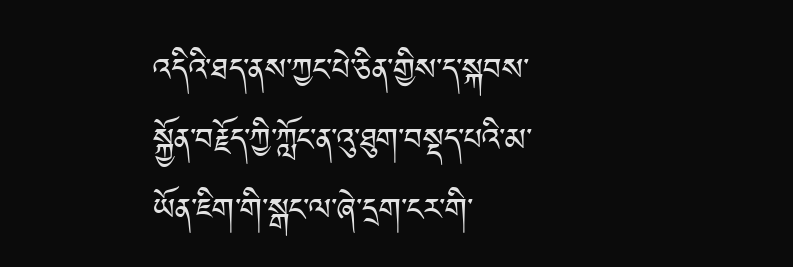འདིའི་ཐད་ནས་ཀྱང་པེ་ཅིན་གྱིས་ད་སྐབས་སྐྱོན་བརྗོད་ཀྱི་ཀློང་ན་འུ་ཐུག་བསྡད་པའི་མ་ཡོན་ཇིག་གི་སྒང་ལ་ཞེ་དྲག་ངར་གི་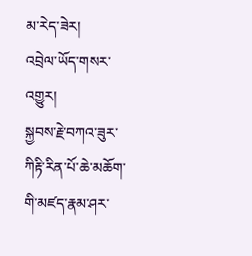མ་རེད་ཟེར།
འབྲེལ་ཡོད་གསར་འགྱུར།
སྐྱབས་རྗེ་བཀའ་ཟུར་ཀིརྟི་རིན་པོ་ཆེ་མཆོག་གི་མཛད་རྣམ་ཤར་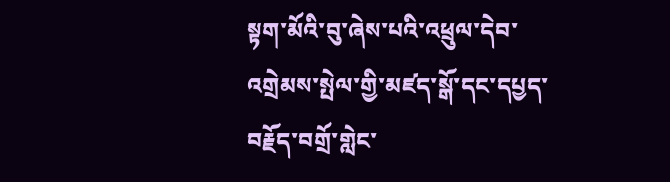སྟག་མོའི་བུ་ཞེས་པའི་འཕྲུལ་དེབ་འགྲེམས་སྤེལ་གྱི་མཛད་སྒོ་དང་དཔྱད་བརྗོད་བགྲོ་གླེང་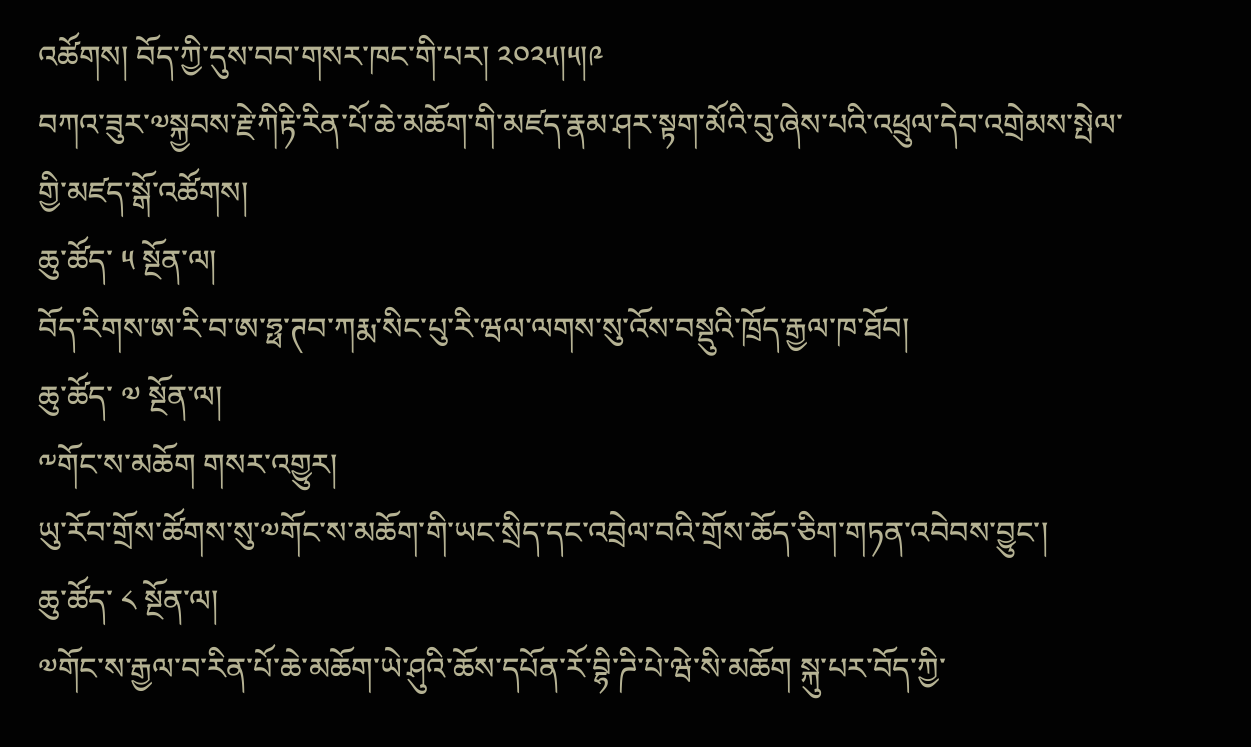འཚོགས། བོད་ཀྱི་དུས་བབ་གསར་ཁང་གི་པར། ༢༠༢༥།༥།༩
བཀའ་ཟུར་༧སྐྱབས་རྗེ་ཀིརྟི་རིན་པོ་ཆེ་མཆོག་གི་མཛད་རྣམ་ཤར་སྟག་མོའི་བུ་ཞེས་པའི་འཕྲུལ་དེབ་འགྲེམས་སྤེལ་གྱི་མཛད་སྒོ་འཚོགས།
ཆུ་ཚོད་ ༥ སྔོན་ལ།
བོད་རིགས་ཨ་རི་བ་ཨ་ཧྥ་ཊབ་ཀརྨ་སིང་པུ་རི་ཝལ་ལགས་སུ་འོས་བསྡུའི་ཁྲོད་རྒྱལ་ཁ་ཐོབ།
ཆུ་ཚོད་ ༧ སྔོན་ལ།
༸གོང་ས་མཆོག གསར་འགྱུར།
ཡུ་རོབ་གྲོས་ཚོགས་སུ་༧གོང་ས་མཆོག་གི་ཡང་སྲིད་དང་འབྲེལ་བའི་གྲོས་ཆོད་ཅིག་གཏན་འབེབས་བྱུང་།
ཆུ་ཚོད་ ༨ སྔོན་ལ།
༧གོང་ས་རྒྱལ་བ་རིན་པོ་ཆེ་མཆོག་ཡེ་ཤུའི་ཆོས་དཔོན་རོ་བྷི་ཌི་པེ་ཝེ་སི་མཆོག སྐུ་པར་བོད་ཀྱི་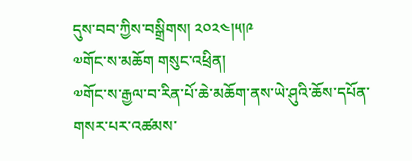དུས་བབ་ཀྱིས་བསྒྲིགས། ༢༠༢༤།༥།༩
༧གོང་ས་མཆོག གསུང་འཕྲིན།
༧གོང་ས་རྒྱལ་བ་རིན་པོ་ཆེ་མཆོག་ནས་ཡེ་ཤུའི་ཆོས་དཔོན་གསར་པར་འཚམས་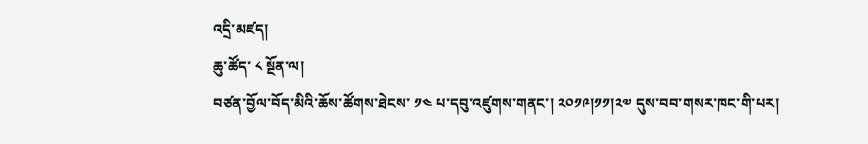འདྲི་མཛད།
ཆུ་ཚོད་ ༨ སྔོན་ལ།
བཙན་བྱོལ་བོད་མིའི་ཆོས་ཚོགས་ཐེངས་ ༡༤ པ་དབུ་འཛུགས་གནང་། ༢༠༡༩།༡༡།༢༧ དུས་བབ་གསར་ཁང་གི་པར།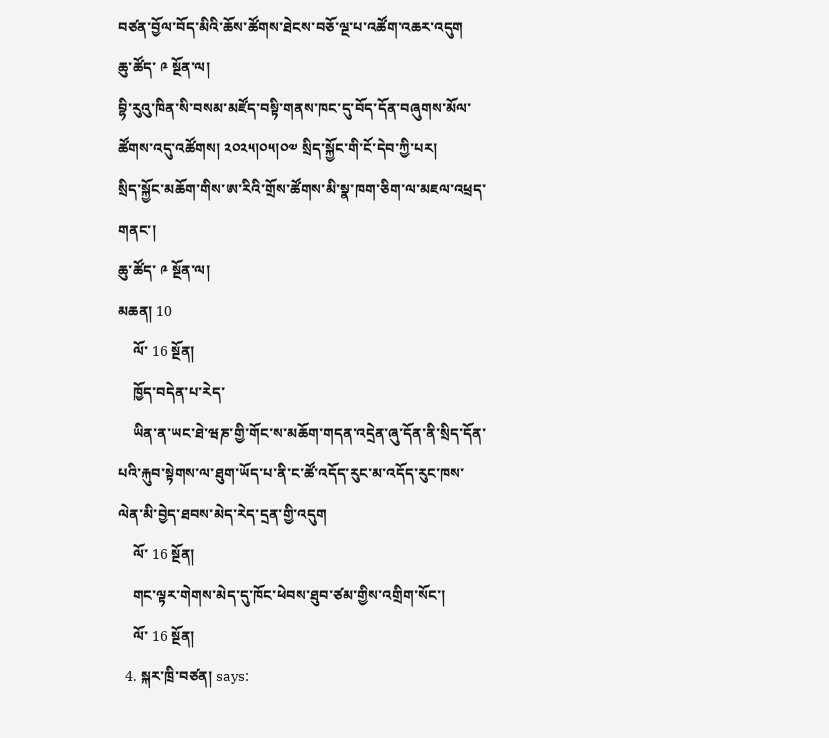བཙན་བྱོལ་བོད་མིའི་ཆོས་ཚོགས་ཐེངས་བཅོ་ལྔ་པ་འཚོག་འཆར་འདུག
ཆུ་ཚོད་ ༩ སྔོན་ལ།
བྷི་རུའུ་ཁིན་སི་བསམ་མཛོད་བསྟི་གནས་ཁང་དུ་བོད་དོན་བཞུགས་མོལ་ཚོགས་འདུ་འཚོགས། ༢༠༢༥།༠༥།༠༧ སྲིད་སྐྱོང་གི་ངོ་དེབ་ཀྱི་པར།
སྲིད་སྐྱོང་མཆོག་གིས་ཨ་རིའི་གྲོས་ཚོགས་མི་སྣ་ཁག་ཅིག་ལ་མཇལ་འཕྲད་གནང་།
ཆུ་ཚོད་ ༩ སྔོན་ལ།
མཆན། 10
    ལོ་ 16 སྔོན།
    ཁྱོད་བདེན་པ་རེད་
    ཡིན་ན་ཡང་ཐེ་ཝཎ་གྱི་གོང་ས་མཆོག་གདན་འདྲེན་ཞུ་དོན་ནི་སྲིད་དོན་པའི་རྐུབ་སྟེགས་ལ་ཐུག་ཡོད་པ་ནི་ང་ཚོ་འདོད་རུང་མ་འདོད་རུང་ཁས་ལེན་མི་བྱེད་ཐབས་མེད་རེད་དྲན་གྱི་འདུག
    ལོ་ 16 སྔོན།
    གང་ལྟར་གེགས་མེད་དུ་ཁོང་ཕེབས་ཐུབ་ཙམ་གྱིས་འགྲིག་སོང་།
    ལོ་ 16 སྔོན།
  4. སྐར་ཁྲི་བཙན། says: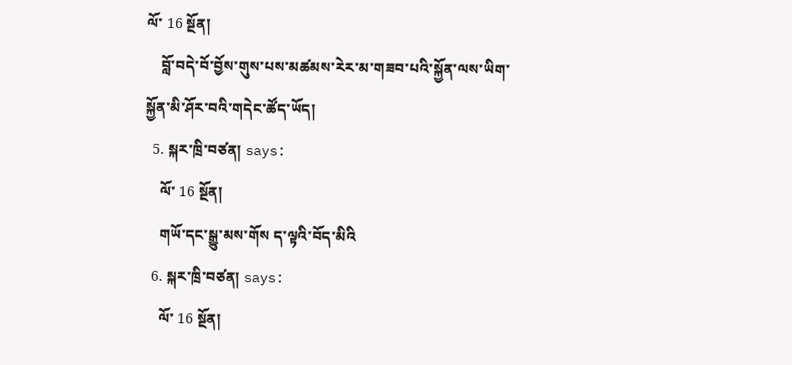ལོ་ 16 སྔོན།
    བློ་བདེ་བོ་བྱོས་གུས་པས་མཚམས་རེར་མ་གཟབ་པའི་སྐྱོན་ལས་ཡིག་སྐྱོན་མི་ཤོར་བའི་གདེང་ཚོད་ཡོད།
  5. སྐར་ཁྲི་བཙན། says:
    ལོ་ 16 སྔོན།
    གཡོ་དང་སྒྱུ་མས་གོས ད་ལྟའི་བོད་མིའི
  6. སྐར་ཁྲི་བཙན། says:
    ལོ་ 16 སྔོན།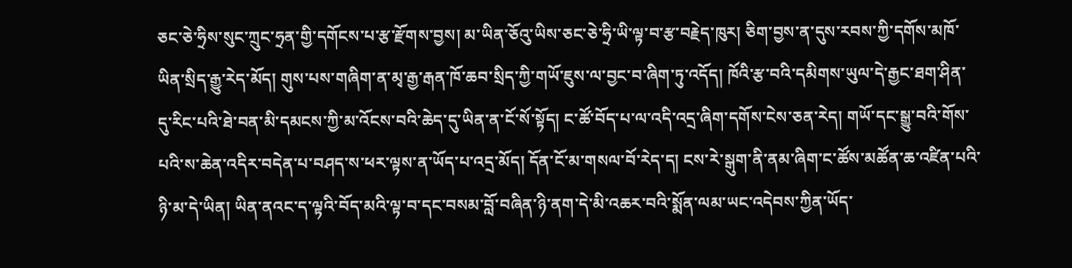ཅང་ཅེ་ཧྲིས་སུང་ཀྲུང་ཧྲན་གྱི་དགོངས་པ་རྩ་རྫོགས་བྱས། མ་ཡིན་ཅོའུ་ཡིས་ཅང་ཅེ་ཧྲི་ཡི་ལྟ་བ་རྩ་བརྗེད་ཁུར། ཅིག་བྱས་ན་དུས་རབས་ཀྱི་དགོས་མཁོ་ཡིན་སྲིད་རྒྱུ་རེད་མོད། གུས་པས་གཞིག་ན་མྭ་རྒྱ་རྒན་ཁོ་ཆབ་སྲིད་ཀྱི་གཡོ་ཇུས་ལ་བྱང་བ་ཞིག་ཏུ་འདོད། ཁོའི་རྩ་བའི་དམིགས་ཡུལ་དེ་རྒྱང་ཐག་ཤིན་དུ་རིང་པའི་ཐེ་བན་མི་དམངས་ཀྱི་མ་འོངས་བའི་ཆེད་དུ་ཡིན་ན་ངོ་སོ་སྟོད། ང་ཚོ་བོད་པ་ལ་འདི་འདྲ་ཞིག་དགོས་ངེས་ཅན་རེད། གཡོ་དང་སྒྱུ་བའི་གོས་པའི་ས་ཆེན་འདིར་བདེན་པ་བཤད་ས་ཕར་ལྟས་ན་ཡོད་པ་འདྲ་མོད། དོན་ངོ་མ་གསལ་བོ་རེད་ད། ངས་རེ་སྒུག་ནི་ནམ་ཞིག་ང་ཚོས་མཚོན་ཆ་འཛིན་པའི་ཉི་མ་དེ་ཡིན། ཡིན་ནའང་ད་ལྟའི་བོད་མའི་ལྟ་བ་དང་བསམ་བློ་བཞིན་ཉི་ནག་དེ་མི་འཆར་བའི་སྨོན་ལམ་ཡང་འདེབས་ཀྱིན་ཡོད་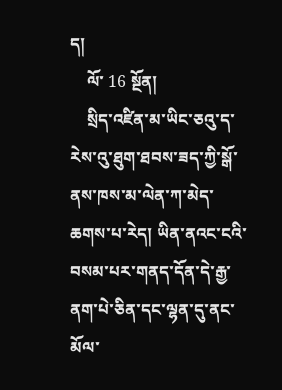ད།
    ལོ་ 16 སྔོན།
    སྲིད་འཛིན་མ་ཡིང་ཅའུ་ད་རེས་འུ་ཐུག་ཐབས་ཟད་ཀྱི་སྒོ་ནས་ཁས་མ་ལེན་ཀ་མེད་ཆགས་པ་རེད། ཡིན་ནའང་ངའི་བསམ་པར་གནད་དོན་དེ་རྒྱ་ནག་པེ་ཅིན་དང་ལྷན་དུ་ནང་མོལ་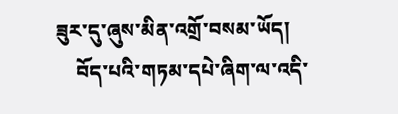ཟུར་དུ་ཞུས་མིན་འགྲོ་བསམ་ཡོད།
    བོད་པའི་གཏམ་དཔེ་ཞིག་ལ་འདི་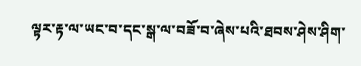ལྟར་རྟ་ལ་ཡང་བ་དང་སྒ་ལ་བཟོ་བ་ཞེས་པའི་ཐབས་ཤེས་ཤིག་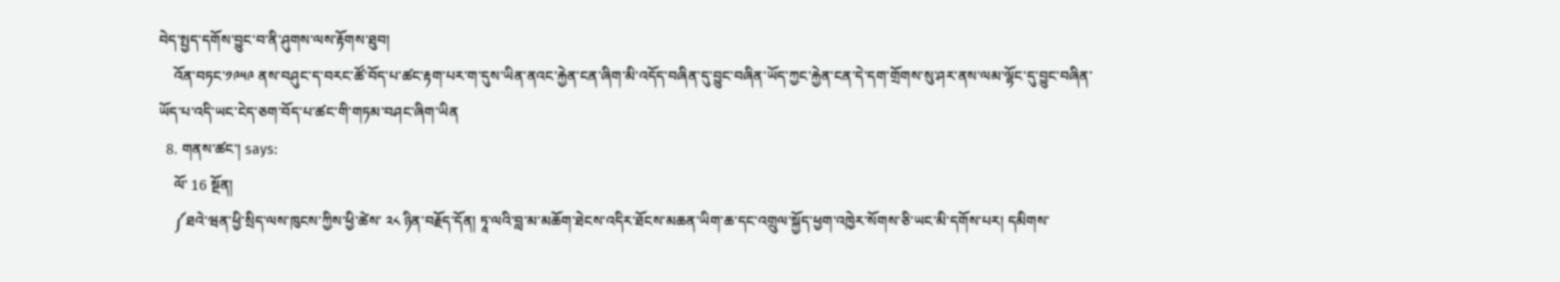བེད་སྤྱད་དགོས་བྱུང་བ་ནི་ཤུགས་ལས་རྟོགས་ཐུབ།
    འོན་བཏང་༡༩༥༩ ནས་བཤུང་ད་བརང་ཚོ་བོད་པ་ཚང་རྟག་པར་ག་དུས་ཡིན་ནའང་རྐྱེན་ངན་ཞིག་མི་འདོད་བཞིན་དུ་བྱུང་བཞིན་ཡོད་ཀྱང་རྐྱེན་ངན་དེ་དག་གྲོགས་སུ་ཤར་ནས་ལམ་ལྷོང་དུ་བྱུང་བཞིན་ཡོད་པ་འདི་ཡང་ངེད་ཅག་བོད་པ་ཚང་གི་གཏམ་བཤང་ཞིག་ཡིན
  8. གནས་ཚང་། says:
    ལོ་ 16 སྔོན།
    ༼ཐའེ་ཝན་ཕྱི་སྲིད་ལས་ཁུངས་ཀྱིས་ཕྱི་ཚེས་ ༢༨ ཉིན་བརྗོད་དོན། ཏཱ་ལའི་བླ་མ་མཆོག་ཐེངས་འདིར་ཐོངས་མཆན་ཡིག་ཆ་དང་འགྲུལ་སྐྱོད་ཕྱག་འཁྱེར་སོགས་ཅི་ཡང་མི་དགོས་པར། དམིགས་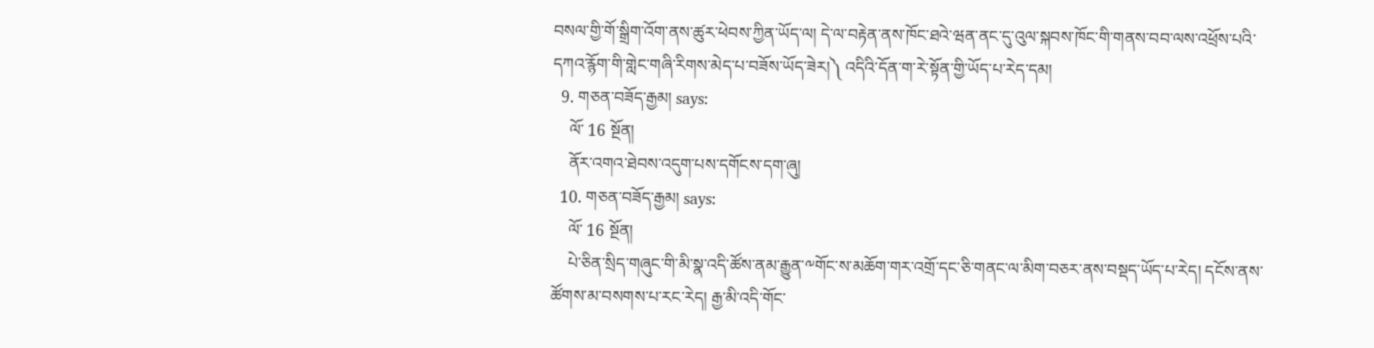བསལ་གྱི་གོ་སྒྲིག་འོག་ནས་ཚུར་ཕེབས་ཀྱིན་ཡོད་ལ། དེ་ལ་བརྟེན་ནས་ཁོང་ཐའེ་ཝན་ནང་དུ་འུལ་སྐབས་ཁོང་གི་གནས་བབ་ལས་འཕྲོས་པའི་དཀའ་རྙོག་གི་གླེང་གཞི་རིགས་མེད་པ་བཟོས་ཡོད་ཟེར།༽ འདིའི་དོན་ག་རེ་སྟོན་གྱི་ཡོད་པ་རེད་དམ།
  9. གཅན་བཟོད་རྒྱམ། says:
    ལོ་ 16 སྔོན།
    ནོར་འགའ་ཐེབས་འདུག་པས་དགོངས་དག་ཞུ།
  10. གཅན་བཟོད་རྒྱམ། says:
    ལོ་ 16 སྔོན།
    པེ་ཅིན་སྲིད་གཞུང་གི་མི་སྣ་འདི་ཚོས་ནམ་རྒྱུན་༸གོང་ས་མཆོག་གར་འགྲོ་དང་ཅི་གནང་ལ་མིག་བཅར་ནས་བསྡད་ཡོད་པ་རེད། དངོས་ནས་ཚོགས་མ་བསགས་པ་རང་རེད། རྒྱ་མི་འདི་གོང་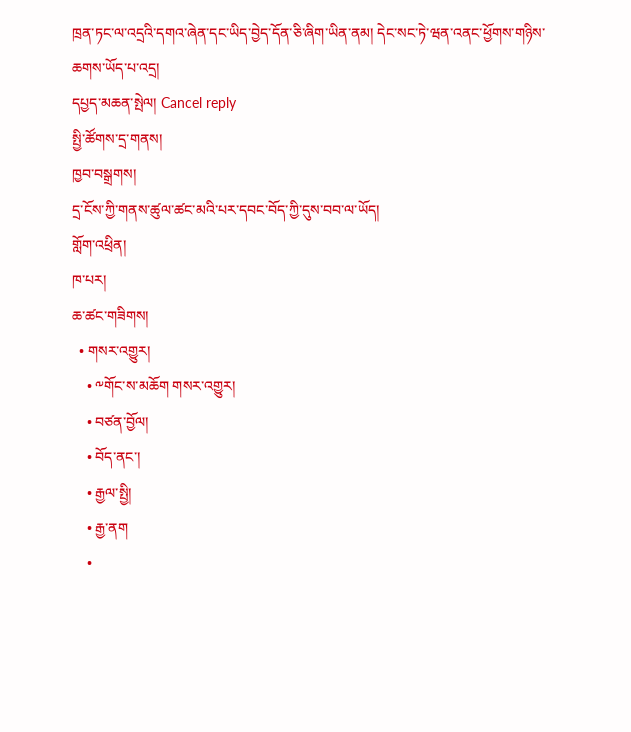ཁྲན་ཏང་ལ་འདྲའི་དགའ་ཞེན་དང་ཡིད་བྱེད་དོན་ཅི་ཞིག་ཡིན་ནམ། དེང་སང་ཏེ་ཝན་འནང་ཕྱོགས་གཉིས་ཆགས་ཡོད་པ་འདྲ།
དཔྱད་མཆན་སྤེལ། Cancel reply
སྤྱི་ཚོགས་དྲ་གནས།
ཁྱབ་བསྒྲགས།
དྲ་ངོས་ཀྱི་གནས་ཚུལ་ཚང་མའི་པར་དབང་བོད་ཀྱི་དུས་བབ་ལ་ཡོད།
གློག་འཕྲིན།
ཁ་པར།
ཆ་ཚང་གཟིགས།
  • གསར་འགྱུར།
    • ༸གོང་ས་མཆོག གསར་འགྱུར།
    • བཙན་བྱོལ།
    • བོད་ནང་།
    • རྒྱལ་སྤྱི།
    • རྒྱ་ནག
    •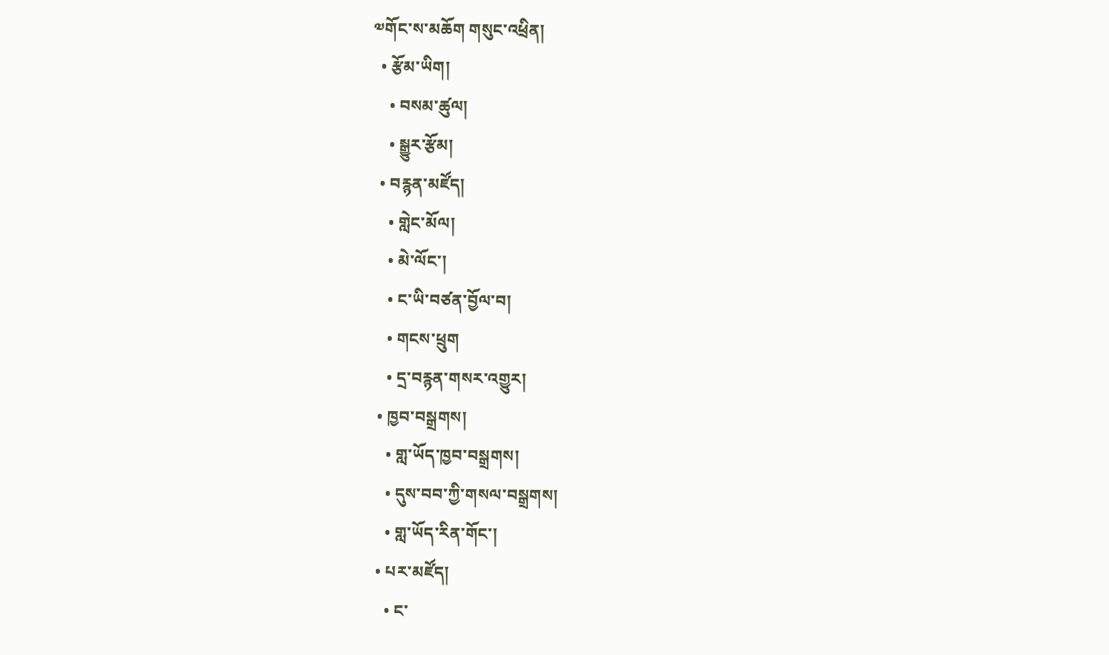༧གོང་ས་མཆོག གསུང་འཕྲིན།
  • རྩོམ་ཡིག།
    • བསམ་ཚུལ།
    • སྒྱུར་རྩོམ།
  • བརྙན་མཛོད།
    • གླེང་མོལ།
    • མེ་ལོང་།
    • ང་ཡི་བཙན་བྱོལ་བ།
    • གངས་ཕྲུག
    • དྲ་བརྙན་གསར་འགྱུར།
  • ཁྱབ་བསྒྲགས།
    • གླ་ཡོད་ཁྱབ་བསྒྲགས།
    • དུས་བབ་ཀྱི་གསལ་བསྒྲགས།
    • གླ་ཡོད་རིན་གོང་།
  • པར་མཛོད།
    • ང་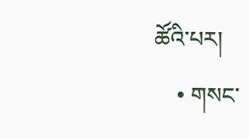ཚོའི་པར།
    • གསང་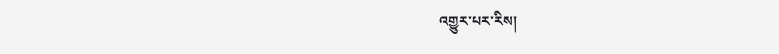འགྱུར་པར་རིས།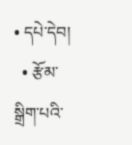• དཔེ་དེབ།
  • རྩོམ་སྒྲིག་པའི་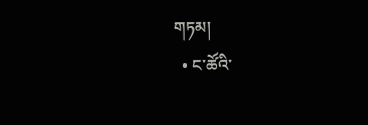གཏམ།
  • ང་ཚོའི་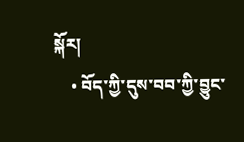སྐོར།
    • བོད་ཀྱི་དུས་བབ་ཀྱི་བྱུང་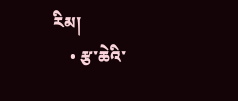རིམ།
    • རྩ་ཆེའི་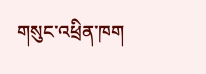གསུང་འཕྲིན་ཁག